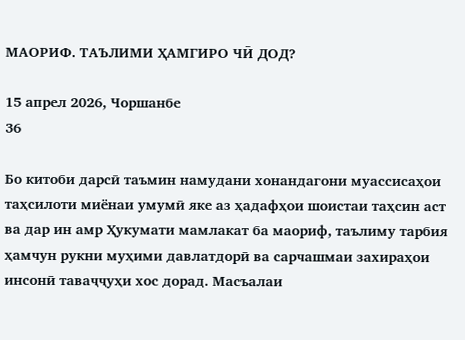МАОРИФ. ТАЪЛИМИ ҲАМГИРО ЧӢ ДОД?

15 апрел 2026, Чоршанбе
36

Бо китоби дарсӣ таъмин намудани хонандагони муассисаҳои таҳсилоти миёнаи умумӣ яке аз ҳадафҳои шоистаи таҳсин аст ва дар ин амр Ҳукумати мамлакат ба маориф, таълиму тарбия ҳамчун рукни муҳими давлатдорӣ ва сарчашмаи захираҳои инсонӣ таваҷҷуҳи хос дорад. Масъалаи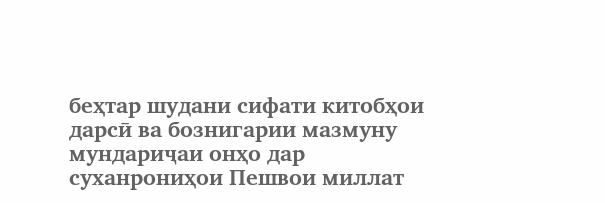беҳтар шудани сифати китобҳои дарсӣ ва бознигарии мазмуну мундариҷаи онҳо дар суханрониҳои Пешвои миллат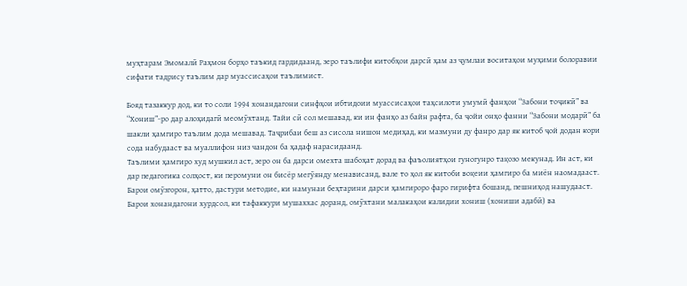муҳтарам Эмомалӣ Раҳмон борҳо таъкид гардидаанд, зеро таълифи китобҳои дарсӣ ҳам аз ҷумлаи воситаҳои муҳими болоравии сифати тадрису таълим дар муассисаҳои таълимист.

Бояд тазаккур дод, ки то соли 1994 хонандагони синфҳои ибтидоии муассисаҳои таҳсилоти умумӣ фанҳои “Забони тоҷикӣ” ва “Хониш”-ро дар алоҳидагӣ меомӯхтанд. Тайи сӣ сол мешавад, ки ин фанҳо аз байн рафта, ба ҷойи онҳо фанни “Забони модарӣ” ба шакли ҳамгиро таълим дода мешавад. Таҷрибаи беш аз сисола нишон медиҳад, ки мазмуни ду фанро дар як китоб ҷой додан кори сода набудааст ва муаллифон низ чандон ба ҳадаф нарасидаанд.
Таълими ҳамгиро худ мушкил аст, зеро он ба дарси омехта шабоҳат дорад ва фаъолиятҳои гуногунро тақозо мекунад. Ин аст, ки дар педагогика солҳост, ки перомуни он бисёр мегӯянду менависанд, вале то ҳол як китоби воқеии ҳамгиро ба миён наомадааст. Барои омӯзгорон, ҳатто, дастури методие, ки намунаи беҳтарини дарси ҳамгироро фаро гирифта бошанд, пешниҳод нашудааст. Барои хонандагони хурдсол, ки тафаккури мушаххас доранд, омӯхтани малакаҳои калидии хониш (хониши адабӣ) ва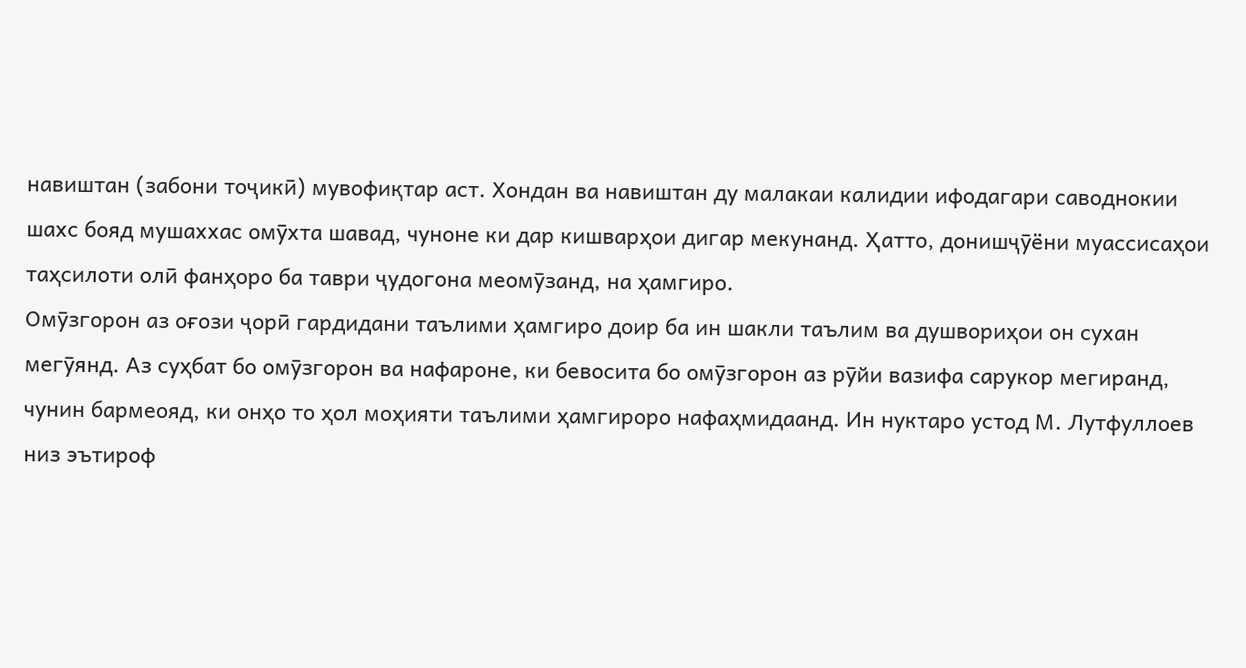навиштан (забони тоҷикӣ) мувофиқтар аст. Хондан ва навиштан ду малакаи калидии ифодагари саводнокии шахс бояд мушаххас омӯхта шавад, чуноне ки дар кишварҳои дигар мекунанд. Ҳатто, донишҷӯёни муассисаҳои таҳсилоти олӣ фанҳоро ба таври ҷудогона меомӯзанд, на ҳамгиро.
Омӯзгорон аз оғози ҷорӣ гардидани таълими ҳамгиро доир ба ин шакли таълим ва душвориҳои он сухан мегӯянд. Аз суҳбат бо омӯзгорон ва нафароне, ки бевосита бо омӯзгорон аз рӯйи вазифа сарукор мегиранд, чунин бармеояд, ки онҳо то ҳол моҳияти таълими ҳамгироро нафаҳмидаанд. Ин нуктаро устод М. Лутфуллоев низ эътироф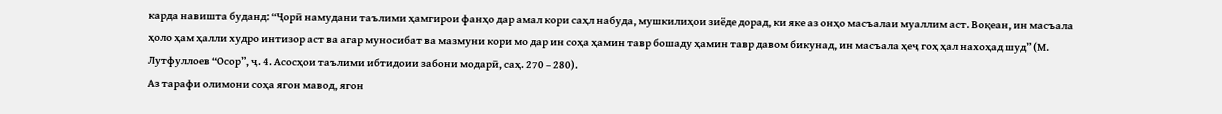карда навишта буданд: “Ҷорӣ намудани таълими ҳамгирои фанҳо дар амал кори саҳл набуда, мушкилиҳои зиёде дорад, ки яке аз онҳо масъалаи муаллим аст. Воқеан, ин масъала ҳоло ҳам ҳалли худро интизор аст ва агар муносибат ва мазмуни кори мо дар ин соҳа ҳамин тавр бошаду ҳамин тавр давом бикунад, ин масъала ҳеҷ гоҳ ҳал нахоҳад шуд” (М. Лутфуллоев “Осор”, ҷ. 4. Асосҳои таълими ибтидоии забони модарӣ, саҳ. 270 – 280).
Аз тарафи олимони соҳа ягон мавод, ягон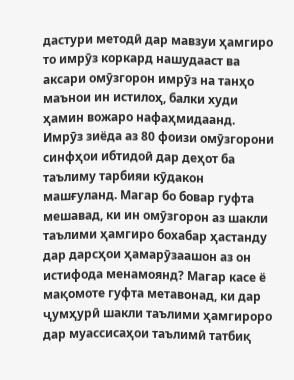дастури методӣ дар мавзуи ҳамгиро то имрӯз коркард нашудааст ва аксари омӯзгорон имрӯз на танҳо маънои ин истилоҳ, балки худи ҳамин вожаро нафаҳмидаанд.
Имрӯз зиёда аз 80 фоизи омӯзгорони синфҳои ибтидоӣ дар деҳот ба таълиму тарбияи кӯдакон машғуланд. Магар бо бовар гуфта мешавад, ки ин омӯзгорон аз шакли таълими ҳамгиро бохабар ҳастанду дар дарсҳои ҳамарӯзаашон аз он истифода менамоянд? Магар касе ё мақомоте гуфта метавонад, ки дар ҷумҳурӣ шакли таълими ҳамгироро дар муассисаҳои таълимӣ татбиқ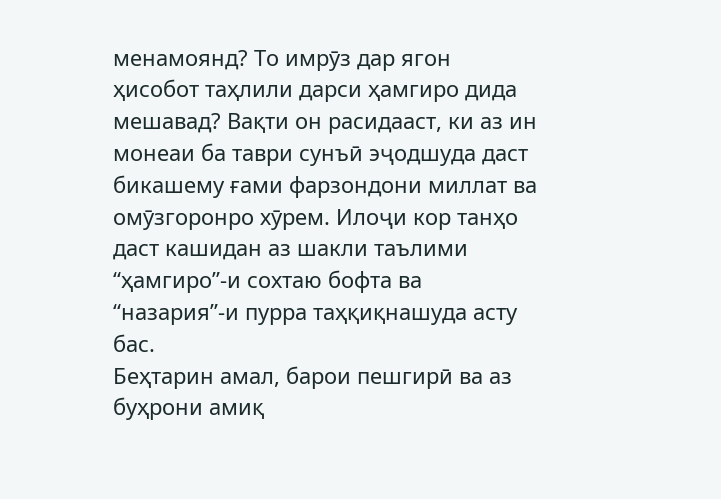менамоянд? То имрӯз дар ягон ҳисобот таҳлили дарси ҳамгиро дида мешавад? Вақти он расидааст, ки аз ин монеаи ба таври сунъӣ эҷодшуда даст бикашему ғами фарзондони миллат ва омӯзгоронро хӯрем. Илоҷи кор танҳо даст кашидан аз шакли таълими “ҳамгиро”-и сохтаю бофта ва “назария”-и пурра таҳқиқнашуда асту бас.
Беҳтарин амал, барои пешгирӣ ва аз буҳрони амиқ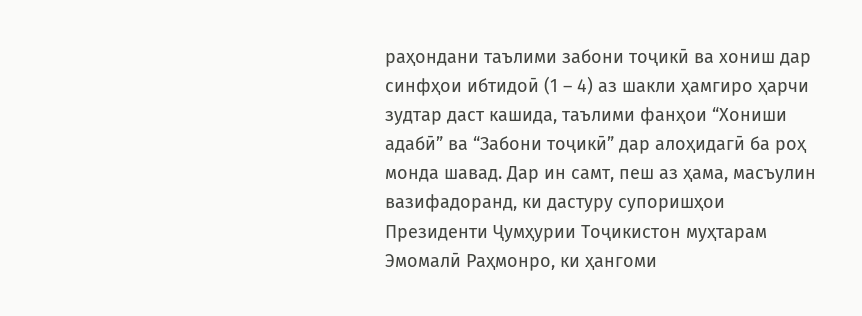раҳондани таълими забони тоҷикӣ ва хониш дар синфҳои ибтидоӣ (1 – 4) аз шакли ҳамгиро ҳарчи зудтар даст кашида, таълими фанҳои “Хониши адабӣ” ва “Забони тоҷикӣ” дар алоҳидагӣ ба роҳ монда шавад. Дар ин самт, пеш аз ҳама, масъулин вазифадоранд, ки дастуру супоришҳои Президенти Ҷумҳурии Тоҷикистон муҳтарам Эмомалӣ Раҳмонро, ки ҳангоми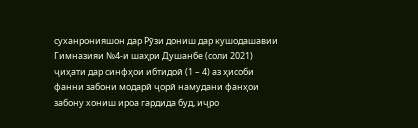суханронияшон дар Рӯзи дониш дар кушодашавии Гимназияи №4-и шаҳри Душанбе (соли 2021) ҷиҳати дар синфҳои ибтидоӣ (1 – 4) аз ҳисоби фанни забони модарӣ ҷорӣ намудани фанҳои забону хониш ироа гардида буд, иҷро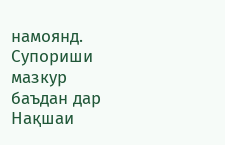намоянд. Супориши мазкур баъдан дар Нақшаи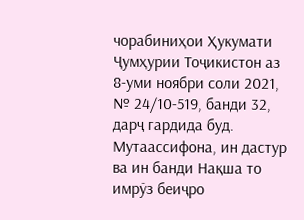чорабиниҳои Ҳукумати Ҷумҳурии Тоҷикистон аз 8-уми ноябри соли 2021, № 24/10-519, банди 32, дарҷ гардида буд. Мутаассифона, ин дастур ва ин банди Нақша то имрӯз беиҷро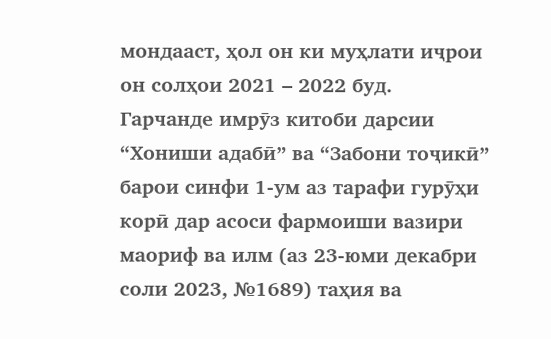мондааст, ҳол он ки муҳлати иҷрои он солҳои 2021 – 2022 буд.
Гарчанде имрӯз китоби дарсии “Хониши адабӣ” ва “Забони тоҷикӣ” барои синфи 1-ум аз тарафи гурӯҳи корӣ дар асоси фармоиши вазири маориф ва илм (аз 23-юми декабри соли 2023, №1689) таҳия ва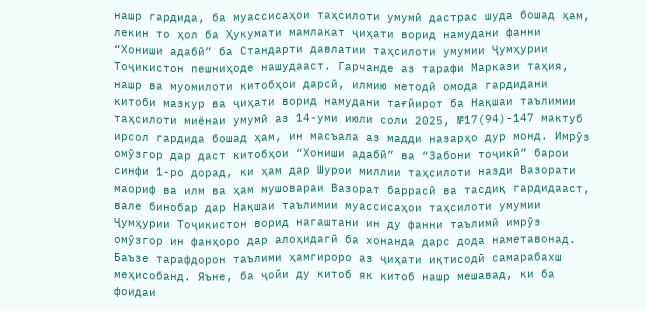нашр гардида, ба муассисаҳои таҳсилоти умумӣ дастрас шуда бошад ҳам, лекин то ҳол ба Ҳукумати мамлакат ҷиҳати ворид намудани фанни “Хониши адабӣ” ба Стандарти давлатии таҳсилоти умумии Ҷумҳурии Тоҷикистон пешниҳоде нашудааст. Гарчанде аз тарафи Маркази таҳия, нашр ва муомилоти китобҳои дарсӣ, илмию методӣ омода гардидани китоби мазкур ва ҷиҳати ворид намудани тағйирот ба Нақшаи таълимии таҳсилоти миёнаи умумӣ аз 14-уми июли соли 2025, №17(94)-147 мактуб ирсол гардида бошад ҳам, ин масъала аз мадди назарҳо дур монд. Имрӯз омӯзгор дар даст китобҳои “Хониши адабӣ” ва “Забони тоҷикӣ” барои синфи 1-ро дорад, ки ҳам дар Шурои миллии таҳсилоти назди Вазорати маориф ва илм ва ҳам мушовараи Вазорат баррасӣ ва тасдиқ гардидааст, вале бинобар дар Нақшаи таълимии муассисаҳои таҳсилоти умумии Ҷумҳурии Тоҷикистон ворид нагаштани ин ду фанни таълимӣ имрӯз омӯзгор ин фанҳоро дар алоҳидагӣ ба хонанда дарс дода наметавонад.
Баъзе тарафдорон таълими ҳамгироро аз ҷиҳати иқтисодӣ самарабахш меҳисобанд. Яъне, ба ҷойи ду китоб як китоб нашр мешавад, ки ба фоидаи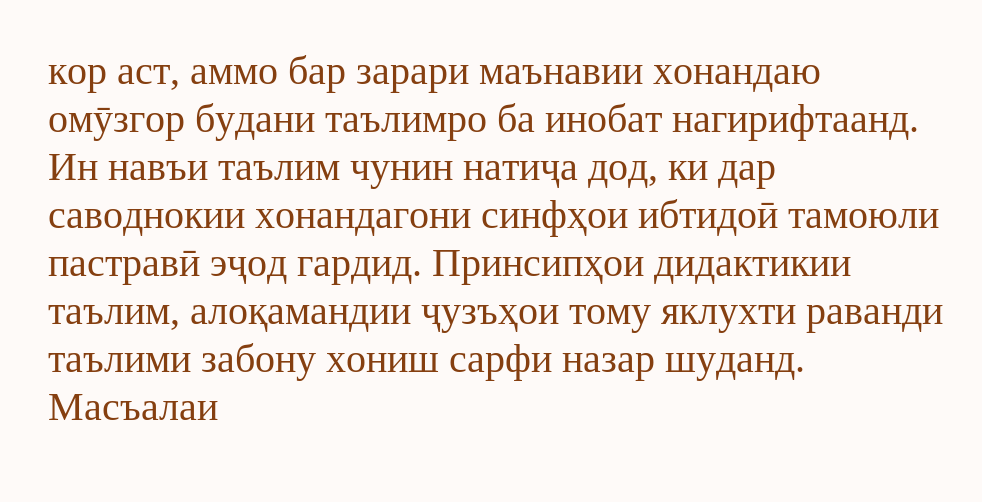кор аст, аммо бар зарари маънавии хонандаю омӯзгор будани таълимро ба инобат нагирифтаанд. Ин навъи таълим чунин натиҷа дод, ки дар саводнокии хонандагони синфҳои ибтидоӣ тамоюли пастравӣ эҷод гардид. Принсипҳои дидактикии таълим, алоқамандии ҷузъҳои тому яклухти раванди таълими забону хониш сарфи назар шуданд. Масъалаи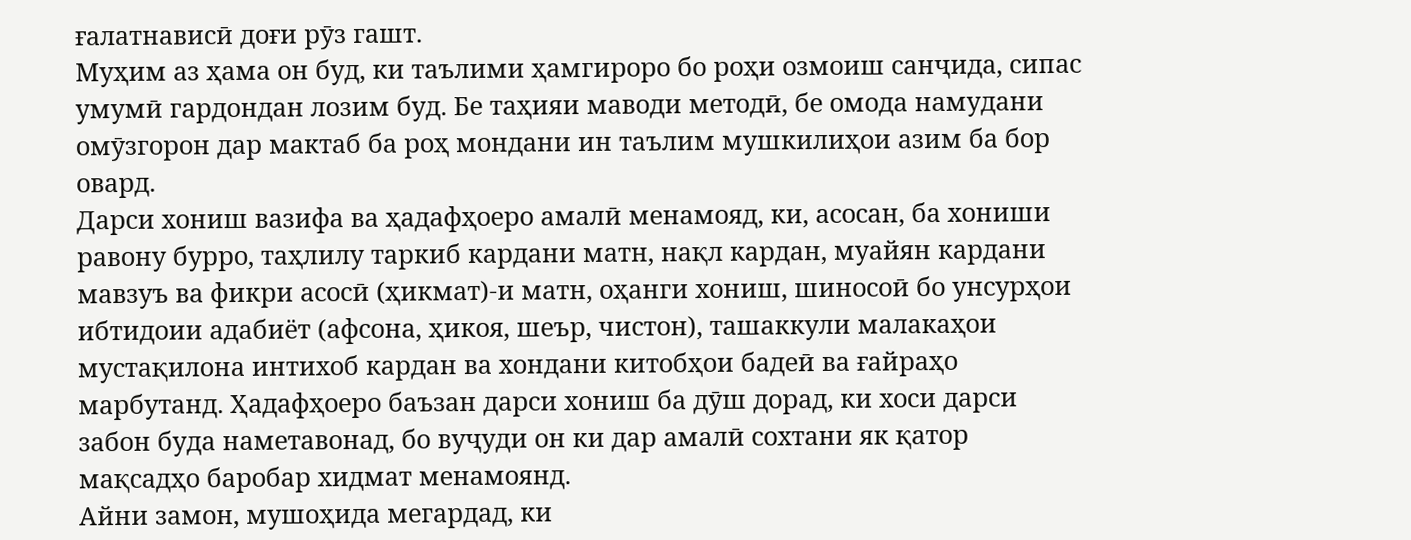ғалатнависӣ доғи рӯз гашт.
Муҳим аз ҳама он буд, ки таълими ҳамгироро бо роҳи озмоиш санҷида, сипас умумӣ гардондан лозим буд. Бе таҳияи маводи методӣ, бе омода намудани омӯзгорон дар мактаб ба роҳ мондани ин таълим мушкилиҳои азим ба бор овард.
Дарси хониш вазифа ва ҳадафҳоеро амалӣ менамояд, ки, асосан, ба хониши равону бурро, таҳлилу таркиб кардани матн, нақл кардан, муайян кардани мавзуъ ва фикри асосӣ (ҳикмат)-и матн, оҳанги хониш, шиносоӣ бо унсурҳои ибтидоии адабиёт (афсона, ҳикоя, шеър, чистон), ташаккули малакаҳои мустақилона интихоб кардан ва хондани китобҳои бадеӣ ва ғайраҳо марбутанд. Ҳадафҳоеро баъзан дарси хониш ба дӯш дорад, ки хоси дарси забон буда наметавонад, бо вуҷуди он ки дар амалӣ сохтани як қатор мақсадҳо баробар хидмат менамоянд.
Айни замон, мушоҳида мегардад, ки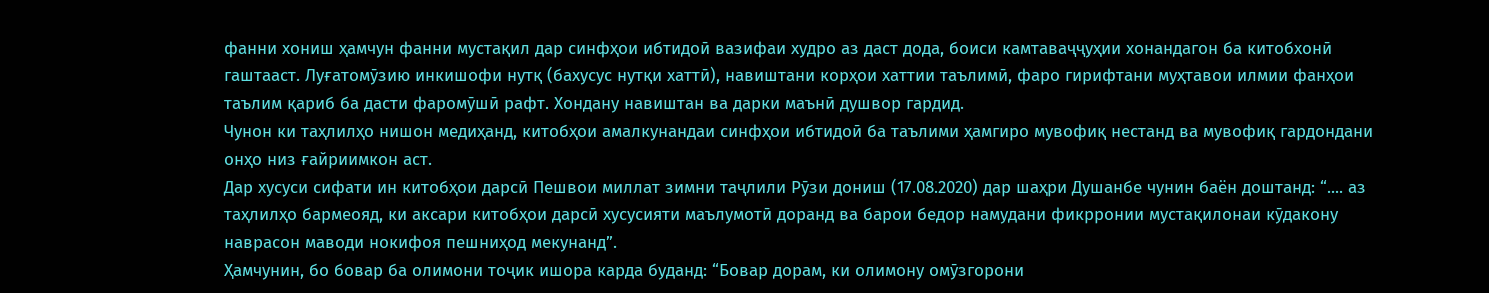фанни хониш ҳамчун фанни мустақил дар синфҳои ибтидоӣ вазифаи худро аз даст дода, боиси камтаваҷҷуҳии хонандагон ба китобхонӣ гаштааст. Луғатомӯзию инкишофи нутқ (бахусус нутқи хаттӣ), навиштани корҳои хаттии таълимӣ, фаро гирифтани муҳтавои илмии фанҳои таълим қариб ба дасти фаромӯшӣ рафт. Хондану навиштан ва дарки маънӣ душвор гардид.
Чунон ки таҳлилҳо нишон медиҳанд, китобҳои амалкунандаи синфҳои ибтидоӣ ба таълими ҳамгиро мувофиқ нестанд ва мувофиқ гардондани онҳо низ ғайриимкон аст.
Дар хусуси сифати ин китобҳои дарсӣ Пешвои миллат зимни таҷлили Рӯзи дониш (17.08.2020) дар шаҳри Душанбе чунин баён доштанд: “.... аз таҳлилҳо бармеояд, ки аксари китобҳои дарсӣ хусусияти маълумотӣ доранд ва барои бедор намудани фикрронии мустақилонаи кӯдакону наврасон маводи нокифоя пешниҳод мекунанд”.
Ҳамчунин, бо бовар ба олимони тоҷик ишора карда буданд: “Бовар дорам, ки олимону омӯзгорони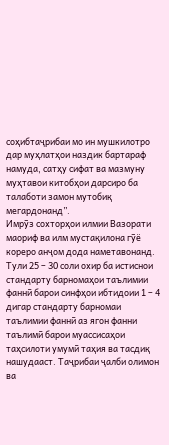соҳибтаҷрибаи мо ин мушкилотро дар муҳлатҳои наздик бартараф намуда, сатҳу сифат ва мазмуну муҳтавои китобҳои дарсиро ба талаботи замон мутобиқ мегардонанд”.
Имрӯз сохторҳои илмии Вазорати маориф ва илм мустақилона гӯё кореро анҷом дода наметавонанд. Тули 25 – 30 соли охир ба истиснои стандарту барномаҳои таълимии фаннӣ барои синфҳои ибтидоии 1 – 4 дигар стандарту барномаи таълимии фаннӣ аз ягон фанни таълимӣ барои муассисаҳои таҳсилоти умумӣ таҳия ва тасдиқ нашудааст. Таҷрибаи ҷалби олимон ва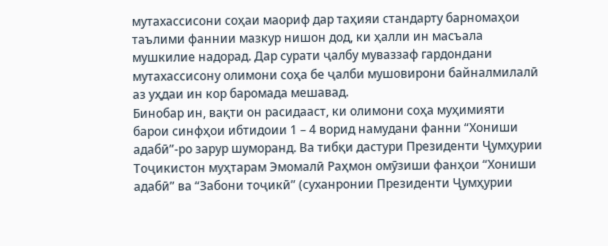мутахассисони соҳаи маориф дар таҳияи стандарту барномаҳои таълими фаннии мазкур нишон дод, ки ҳалли ин масъала мушкилие надорад. Дар сурати ҷалбу муваззаф гардондани мутахассисону олимони соҳа бе ҷалби мушовирони байналмилалӣ аз уҳдаи ин кор баромада мешавад.
Бинобар ин, вақти он расидааст, ки олимони соҳа муҳимияти барои синфҳои ибтидоии 1 – 4 ворид намудани фанни “Хониши адабӣ”-ро зарур шуморанд. Ва тибқи дастури Президенти Ҷумҳурии Тоҷикистон муҳтарам Эмомалӣ Раҳмон омӯзиши фанҳои “Хониши адабӣ” ва “Забони тоҷикӣ” (суханронии Президенти Ҷумҳурии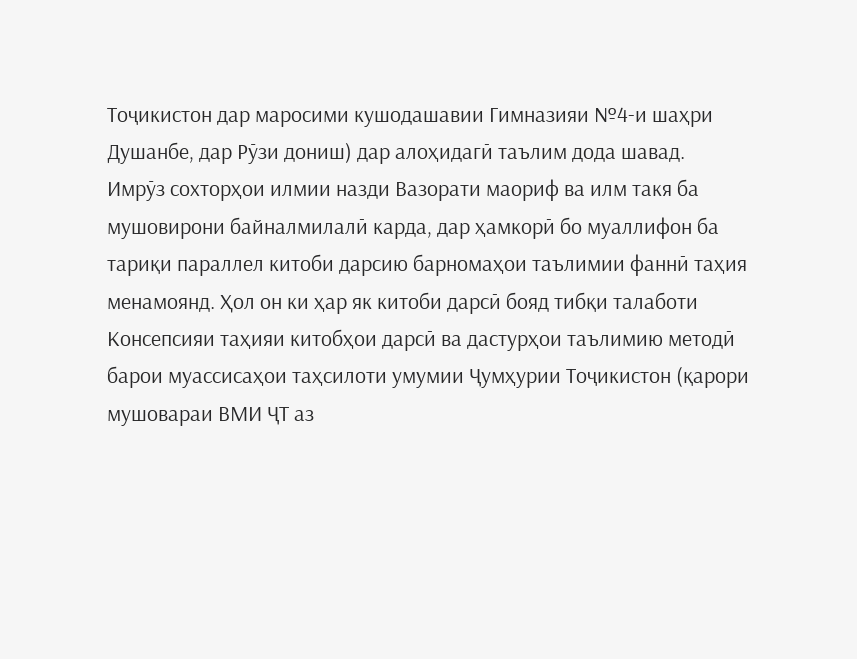Тоҷикистон дар маросими кушодашавии Гимназияи №4-и шаҳри Душанбе, дар Рӯзи дониш) дар алоҳидагӣ таълим дода шавад.
Имрӯз сохторҳои илмии назди Вазорати маориф ва илм такя ба мушовирони байналмилалӣ карда, дар ҳамкорӣ бо муаллифон ба тариқи параллел китоби дарсию барномаҳои таълимии фаннӣ таҳия менамоянд. Ҳол он ки ҳар як китоби дарсӣ бояд тибқи талаботи Консепсияи таҳияи китобҳои дарсӣ ва дастурҳои таълимию методӣ барои муассисаҳои таҳсилоти умумии Ҷумҳурии Тоҷикистон (қарори мушовараи ВМИ ҶТ аз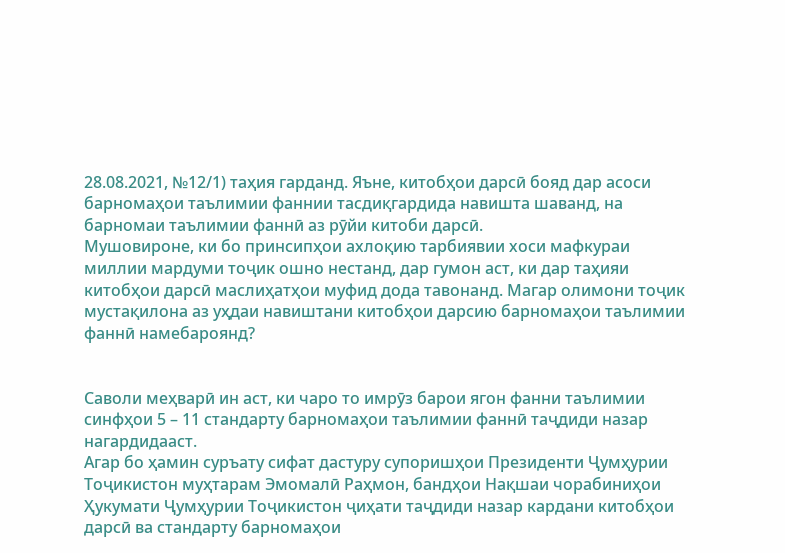28.08.2021, №12/1) таҳия гарданд. Яъне, китобҳои дарсӣ бояд дар асоси барномаҳои таълимии фаннии тасдиқгардида навишта шаванд, на барномаи таълимии фаннӣ аз рӯйи китоби дарсӣ.
Мушовироне, ки бо принсипҳои ахлоқию тарбиявии хоси мафкураи миллии мардуми тоҷик ошно нестанд, дар гумон аст, ки дар таҳияи китобҳои дарсӣ маслиҳатҳои муфид дода тавонанд. Магар олимони тоҷик мустақилона аз уҳдаи навиштани китобҳои дарсию барномаҳои таълимии фаннӣ намебароянд?


Саволи меҳварӣ ин аст, ки чаро то имрӯз барои ягон фанни таълимии синфҳои 5 – 11 стандарту барномаҳои таълимии фаннӣ таҷдиди назар нагардидааст.
Агар бо ҳамин суръату сифат дастуру супоришҳои Президенти Ҷумҳурии Тоҷикистон муҳтарам Эмомалӣ Раҳмон, бандҳои Нақшаи чорабиниҳои Ҳукумати Ҷумҳурии Тоҷикистон ҷиҳати таҷдиди назар кардани китобҳои дарсӣ ва стандарту барномаҳои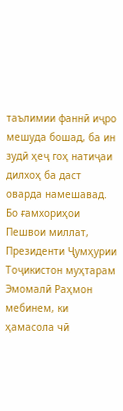таълимии фаннӣ иҷро мешуда бошад, ба ин зудӣ ҳеҷ гоҳ натиҷаи дилхоҳ ба даст оварда намешавад.
Бо ғамхориҳои Пешвои миллат, Президенти Ҷумҳурии Тоҷикистон муҳтарам Эмомалӣ Раҳмон мебинем, ки ҳамасола чӣ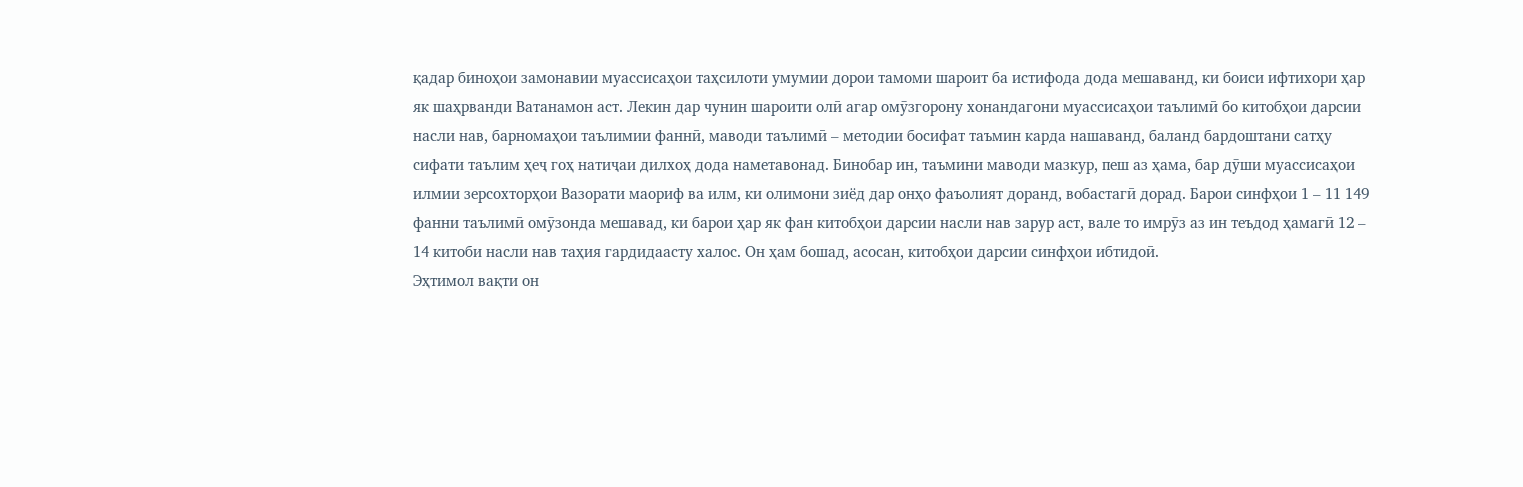қадар биноҳои замонавии муассисаҳои таҳсилоти умумии дорои тамоми шароит ба истифода дода мешаванд, ки боиси ифтихори ҳар як шаҳрванди Ватанамон аст. Лекин дар чунин шароити олӣ агар омӯзгорону хонандагони муассисаҳои таълимӣ бо китобҳои дарсии насли нав, барномаҳои таълимии фаннӣ, маводи таълимӣ – методии босифат таъмин карда нашаванд, баланд бардоштани сатҳу сифати таълим ҳеҷ гоҳ натиҷаи дилхоҳ дода наметавонад. Бинобар ин, таъмини маводи мазкур, пеш аз ҳама, бар дӯши муассисаҳои илмии зерсохторҳои Вазорати маориф ва илм, ки олимони зиёд дар онҳо фаъолият доранд, вобастагӣ дорад. Барои синфҳои 1 – 11 149 фанни таълимӣ омӯзонда мешавад, ки барои ҳар як фан китобҳои дарсии насли нав зарур аст, вале то имрӯз аз ин теъдод ҳамагӣ 12 – 14 китоби насли нав таҳия гардидаасту халос. Он ҳам бошад, асосан, китобҳои дарсии синфҳои ибтидоӣ.
Эҳтимол вақти он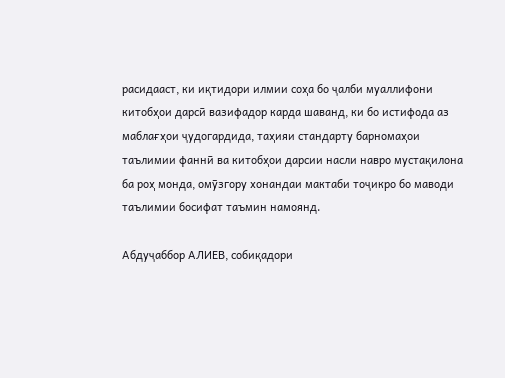расидааст, ки иқтидори илмии соҳа бо ҷалби муаллифони китобҳои дарсӣ вазифадор карда шаванд, ки бо истифода аз маблағҳои ҷудогардида, таҳияи стандарту барномаҳои таълимии фаннӣ ва китобҳои дарсии насли навро мустақилона ба роҳ монда, омӯзгору хонандаи мактаби тоҷикро бо маводи таълимии босифат таъмин намоянд.

Абдуҷаббор АЛИЕВ, собиқадори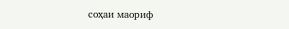соҳаи маориф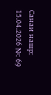Санаи нашр: 15.04.2026 №: 69